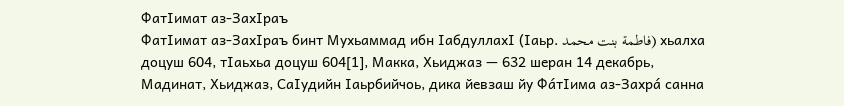ФатӀимат аз-ЗахӀраъ
ФатӀимат аз-ЗахӀраъ бинт Мухьаммад ибн ӀабдуллахӀ (Ӏаьр. فاطمة بنت محمد) хьалха доцуш 604, тӀаьхьа доцуш 604[1], Макка, Хьиджаз — 632 шеран 14 декабрь, Мадинат, Хьиджаз, СаӀудийн Ӏаьрбийчоь, дика йевзаш йу Фа́тӀима аз-Захра́ санна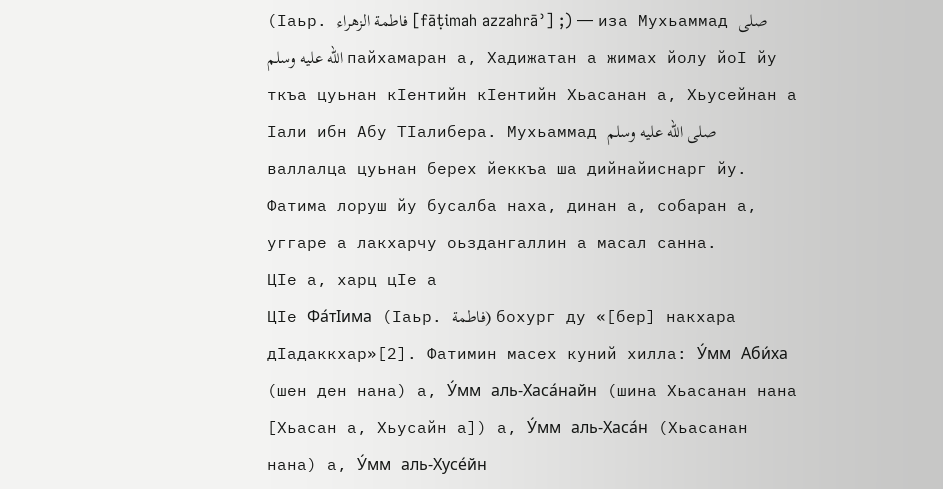(Ӏаьр. فاطمة الزهراء [fāṭimah azzahrāʾ] ;) — иза Мухьаммад صلى الله عليه وسلم пайхамаран а, Хадижатан а жимах йолу йоӀ йу ткъа цуьнан кӀентийн кӀентийн Хьасанан а, Хьусейнан а Ӏали ибн Абу ТӀалибера. Мухьаммад صلى الله عليه وسلم валлалца цуьнан берех йеккъа ша дийнайиснарг йу.
Фатима лоруш йу бусалба наха, динан а, собаран а, уггаре а лакхарчу оьздангаллин а масал санна.
ЦӀе а, харц цӀе а
ЦӀе Фа́тӀима (Ӏаьр. فاطمة) бохург ду «[бер] накхара дӀадаккхар»[2]. Фатимин масех куний хилла: У́мм Аби́ха (шен ден нана) а, У́мм аль-Хаса́найн (шина Хьасанан нана [Хьасан а, Хьусайн а]) а, У́мм аль-Хаса́н (Хьасанан нана) а, У́мм аль-Хусе́йн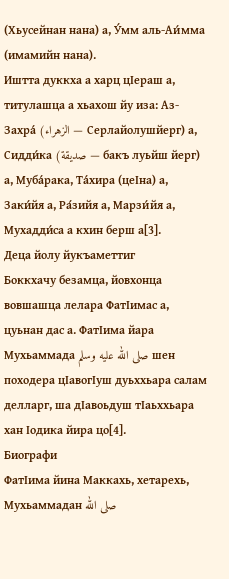(Хьусейнан нана) а, У́мм аль-Аи́мма (имамийн нана).
Иштта дуккха а харц цӀераш а, титулашца а хьахош йу иза: Аз-Захра́ (الزهراء — Серлайолушйерг) а, Сидди́ка (صديقة — бакъ луьйш йерг) а, Муба́рака, Та́хира (цеӀна) а, Заки́йя а, Ра́зийя а, Марзи́йя а, Мухадди́са а кхин берш а[3].
Деца йолу йукъаметтиг
Боккхачу безамца, йовхонца вовшашца лелара ФатӀимас а, цуьнан дас а. ФатӀима йара Мухьаммада صلى الله عليه وسلم шен походера цӀавогӀуш дуьххьара салам делларг, ша дӀавоьдуш тӀаьххьара хан Ӏодика йира цо[4].
Биографи
ФатӀима йина Маккахь, хетарехь, Мухьаммадан صلى الله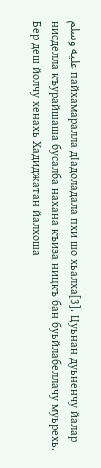عليه وسلم пайхамаралла дӀадоладала пхи шо хьалха[3]. Цуьнан дуьненчу йалар нисделла къурайшаша бусалба нахана къиза ницкъ бан буьйлабеллачу муьрехь. Бер деш йолчу хенахь Хадиджатан йалхоша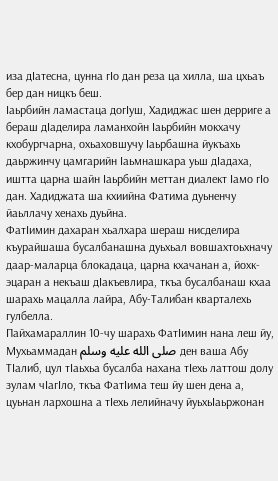иза дӀатесна, цунна гӀо дан реза ца хилла, ша цхьаъ бер дан ницкъ беш.
Ӏаьрбийн ламастаца догӀуш, Хадиджас шен дерриге а бераш дӀаделира ламанхойн Ӏаьрбийн мокхачу кхобургчарна, охьаховшучу Ӏаьрбашна йукъахь даьржинчу цамгарийн Ӏаьмнашкара уьш дӀадаха, иштта царна шайн Ӏаьрбийн меттан диалект Ӏамо гӀо дан. Хадиджата ша кхиийна Фатима дуьненчу йаьллачу хенахь дуьйна.
ФатӀимин дахаран хьалхара шераш нисделира къурайшаша бусалбанашна дуьхьал вовшахтоьхначу даар-маларца блокадаца, царна кхачанан а, йохк-эцаран а некъаш дӀакъевлира, ткъа бусалбанаш кхаа шарахь мацалла лайра, Абу-Талибан кварталехь гулбелла.
Пайхамараллин 10-чу шарахь ФатӀимин нана леш йу, Мухьаммадан صلى الله عليه وسلم ден ваша Абу ТӀалиб, цул тӀаьхьа бусалба нахана тӀехь латтош долу зулам чӀагӀло, ткъа ФатӀима теш йу шен дена а, цуьнан лархошна а тӀехь лелийначу йуьхьӀаьржонан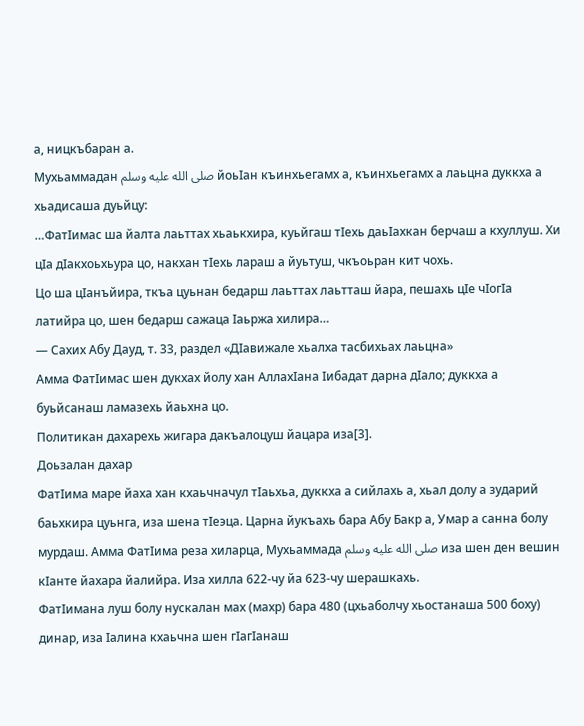а, ницкъбаран а.
Мухьаммадан صلى الله عليه وسلم йоьӀан къинхьегамх а, къинхьегамх а лаьцна дуккха а хьадисаша дуьйцу:
…ФатӀимас ша йалта лаьттах хьаькхира, куьйгаш тӀехь даьӀахкан берчаш а кхуллуш. Хи цӀа дӀакхоьхьура цо, накхан тӀехь лараш а йуьтуш, чкъоьран кит чохь.
Цо ша цӀанъйира, ткъа цуьнан бедарш лаьттах лаьтташ йара, пешахь цӀе чӀогӀа латийра цо, шен бедарш сажаца Ӏаьржа хилира…
— Сахих Абу Дауд, т. 33, раздел «ДӀавижале хьалха тасбихьах лаьцна»
Амма ФатӀимас шен дукхах йолу хан АллахӀана Ӏибадат дарна дӀало; дуккха а буьйсанаш ламазехь йаьхна цо.
Политикан дахарехь жигара дакъалоцуш йацара иза[3].
Доьзалан дахар
ФатӀима маре йаха хан кхаьчначул тӀаьхьа, дуккха а сийлахь а, хьал долу а зударий баьхкира цуьнга, иза шена тӀеэца. Царна йукъахь бара Абу Бакр а, Умар а санна болу мурдаш. Амма ФатӀима реза хиларца, Мухьаммада صلى الله عليه وسلم иза шен ден вешин кӀанте йахара йалийра. Иза хилла 622-чу йа 623-чу шерашкахь.
ФатӀимана луш болу нускалан мах (махр) бара 480 (цхьаболчу хьостанаша 500 боху) динар, иза Ӏалина кхаьчна шен гӀагӀанаш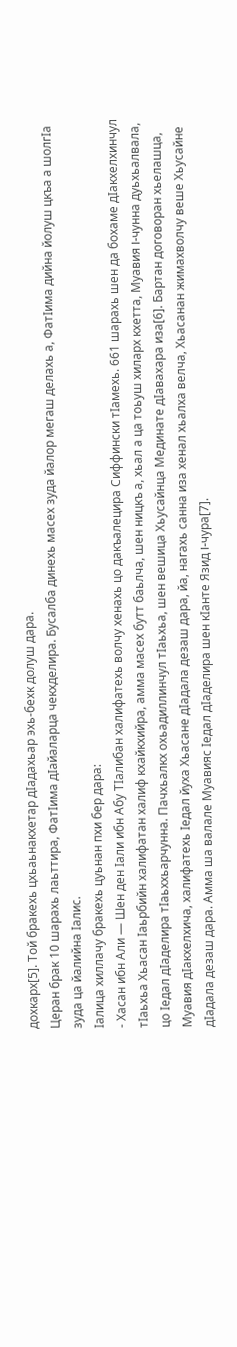дохкарх[5]. Той бракехь цхьаьнакхетар дӀадахьар эхь-бехк долуш дара.
Церан брак 10 шарахь лаьттира, ФатӀима дӀайаларца чекхделира. Бусалба динехь масех зуда йалор мегаш делахь а, ФатӀима дийна йолуш цкъа а шолгӀа зуда ца йалийна Ӏалис.
Ӏалица хиллачу бракехь цуьнан пхи бер дара:
- Хасан ибн Али — Шен ден Ӏали ибн Абу ТӀалибан халифатехь волчу хенахь цо дакъалецира Сиффински тӀамехь. 661 шарахь шен да бохаме дӀакхелхинчул тӀаьхьа Хьасан Ӏаьрбийн халифатан халиф кхайкхийра, амма масех бутт баьлча, шен ницкъ а, хьал а ца тоьуш хиларх кхетта, Муавия I-чунна дуьхьалвала, цо Ӏедал дӀаделира тӀаьххьарчунна. Пачхьалкх охьадиллинчул тӀаьхьа, шен вешица Хьусайнца Мединате дӀавахара иза[6]. Бартан договоран хьелашца, Муавия дӀакхелхича, халифатехь Ӏедал йуха Хьасане дӀадала дезаш дара, йа, нагахь санна иза хенал хьалха велча, Хьасанан жимахволчу веше Хьусайне дӀадала дезаш дара. Амма ша валале Муавияс Ӏедал дӀаделира шен кӀанте Язид I-чура[7].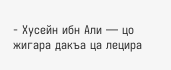- Хусейн ибн Али — цо жигара дакъа ца лецира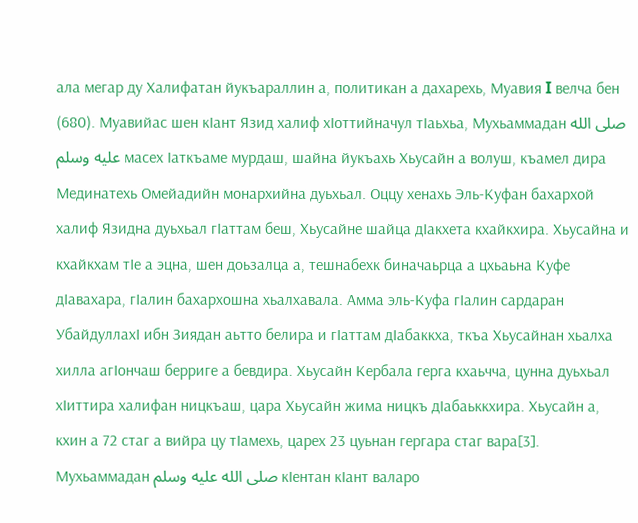ала мегар ду Халифатан йукъараллин а, политикан а дахарехь, Муавия I велча бен (680). Муавийас шен кӀант Язид халиф хӀоттийначул тӀаьхьа, Мухьаммадан صلى الله عليه وسلم масех Ӏаткъаме мурдаш, шайна йукъахь Хьусайн а волуш, къамел дира Мединатехь Омейадийн монархийна дуьхьал. Оццу хенахь Эль-Куфан бахархой халиф Язидна дуьхьал гӀаттам беш, Хьусайне шайца дӀакхета кхайкхира. Хьусайна и кхайкхам тӀе а эцна, шен доьзалца а, тешнабехк биначаьрца а цхьаьна Куфе дӀавахара, гӀалин бахархошна хьалхавала. Амма эль-Куфа гӀалин сардаран УбайдуллахӀ ибн Зиядан аьтто белира и гӀаттам дӀабаккха, ткъа Хьусайнан хьалха хилла агӀончаш берриге а бевдира. Хьусайн Кербала герга кхаьчча, цунна дуьхьал хӀиттира халифан ницкъаш, цара Хьусайн жима ницкъ дӀабаьккхира. Хьусайн а, кхин а 72 стаг а вийра цу тӀамехь, царех 23 цуьнан гергара стаг вара[3]. Мухьаммадан صلى الله عليه وسلم кӀентан кӀант валаро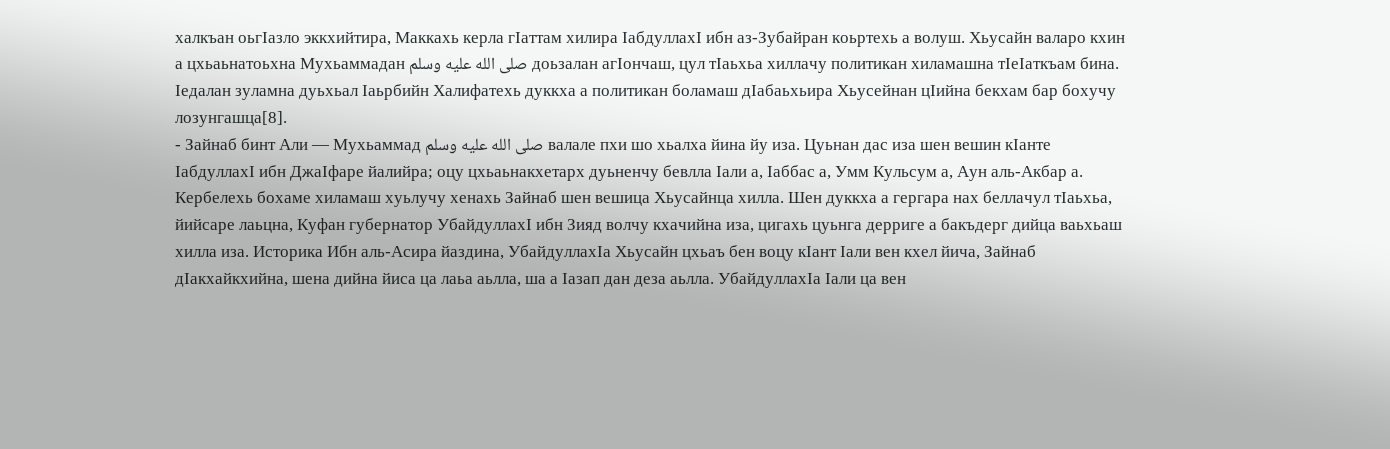халкъан оьгӀазло эккхийтира, Маккахь керла гӀаттам хилира ӀабдуллахӀ ибн аз-Зубайран коьртехь а волуш. Хьусайн валаро кхин а цхьаьнатоьхна Мухьаммадан صلى الله عليه وسلم доьзалан агӀончаш, цул тӀаьхьа хиллачу политикан хиламашна тӀеӀаткъам бина. Ӏедалан зуламна дуьхьал Ӏаьрбийн Халифатехь дуккха а политикан боламаш дӀабаьхьира Хьусейнан цӀийна бекхам бар бохучу лозунгашца[8].
- Зайнаб бинт Али — Мухьаммад صلى الله عليه وسلم валале пхи шо хьалха йина йу иза. Цуьнан дас иза шен вешин кӀанте ӀабдуллахӀ ибн ДжаӀфаре йалийра; оцу цхьаьнакхетарх дуьненчу бевлла Ӏали а, Ӏаббас а, Умм Кульсум а, Аун аль-Акбар а. Кербелехь бохаме хиламаш хуьлучу хенахь Зайнаб шен вешица Хьусайнца хилла. Шен дуккха а гергара нах беллачул тӀаьхьа, йийсаре лаьцна, Куфан губернатор УбайдуллахӀ ибн Зияд волчу кхачийна иза, цигахь цуьнга дерриге а бакъдерг дийца ваьхьаш хилла иза. Историка Ибн аль-Асира йаздина, УбайдуллахӀа Хьусайн цхьаъ бен воцу кӀант Ӏали вен кхел йича, Зайнаб дӀакхайкхийна, шена дийна йиса ца лаьа аьлла, ша а Ӏазап дан деза аьлла. УбайдуллахӀа Ӏали ца вен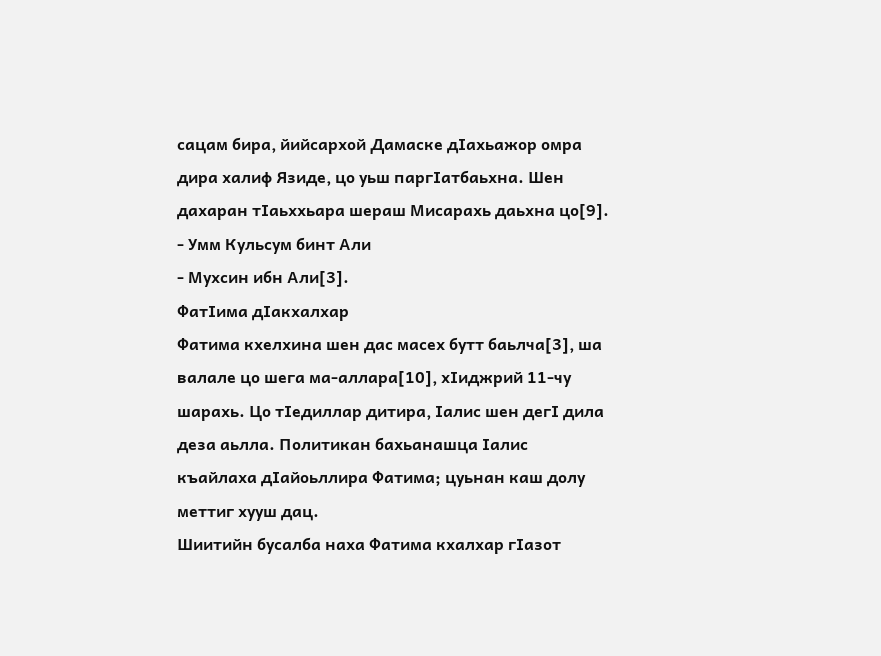сацам бира, йийсархой Дамаске дӀахьажор омра дира халиф Язиде, цо уьш паргӀатбаьхна. Шен дахаран тӀаьххьара шераш Мисарахь даьхна цо[9].
- Умм Кульсум бинт Али
- Мухсин ибн Али[3].
ФатӀима дӀакхалхар
Фатима кхелхина шен дас масех бутт баьлча[3], ша валале цо шега ма-аллара[10], хӀиджрий 11-чу шарахь. Цо тӀедиллар дитира, Ӏалис шен дегӀ дила деза аьлла. Политикан бахьанашца Ӏалис къайлаха дӀайоьллира Фатима; цуьнан каш долу меттиг хууш дац.
Шиитийн бусалба наха Фатима кхалхар гӀазот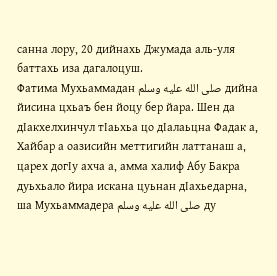санна лору, 20 дийнахь Джумада аль-уля баттахь иза дагалоцуш.
Фатима Мухьаммадан صلى الله عليه وسلم дийна йисина цхьаъ бен йоцу бер йара. Шен да дӀакхелхинчул тӀаьхьа цо дӀалаьцна Фадак а, Хайбар а оазисийн меттигийн латтанаш а, царех догӀу ахча а, амма халиф Абу Бакра дуьхьало йира искана цуьнан дӀахьедарна, ша Мухьаммадера صلى الله عليه وسلم ду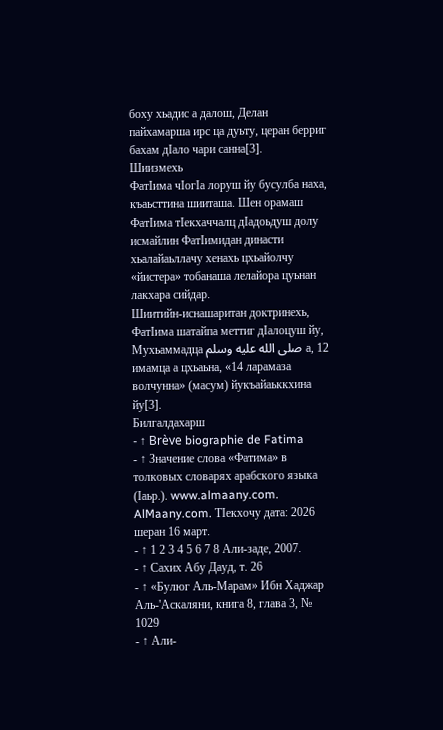боху хьадис а далош, Делан пайхамарша ирс ца дуьту, церан берриг бахам дӀало чари санна[3].
Шиизмехь
ФатӀима чӀогӀа лоруш йу бусулба наха, къаьсттина шииташа. Шен орамаш ФатӀима тӀекхаччалц дӀадоьдуш долу исмайлин ФатӀимидан династи хьалайаьллачу хенахь цхьайолчу «йистера» тобанаша лелайора цуьнан лакхара сийдар.
Шиитийн-иснашаритан доктринехь, ФатӀима шатайпа меттиг дӀалоцуш йу, Мухьаммадца صلى الله عليه وسلم а, 12 имамца а цхьаьна, «14 ларамаза волчунна» (масум) йукъайаьккхина йу[3].
Билгалдахарш
- ↑ Brève biographie de Fatima
- ↑ Значение слова «Фатима» в толковых словарях арабского языка (Ӏаьр.). www.almaany.com. AlMaany.com. ТӀекхочу дата: 2026 шеран 16 март.
- ↑ 1 2 3 4 5 6 7 8 Али-заде, 2007.
- ↑ Сахих Абу Дауд, т. 26
- ↑ «Булюг Аль-Марам» Ибн Хаджар Аль-'Аскаляни, книга 8, глава 3, № 1029
- ↑ Али-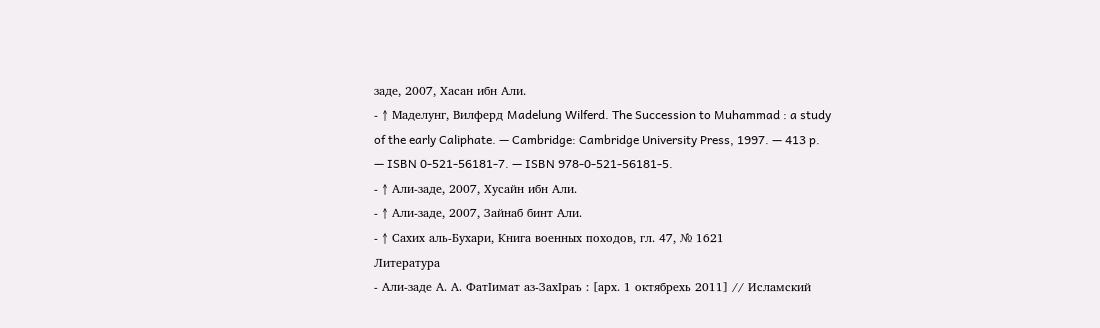заде, 2007, Хасан ибн Али.
- ↑ Маделунг, Вилферд Madelung Wilferd. The Succession to Muhammad : a study of the early Caliphate. — Cambridge: Cambridge University Press, 1997. — 413 p. — ISBN 0-521-56181-7. — ISBN 978-0-521-56181-5.
- ↑ Али-заде, 2007, Хусайн ибн Али.
- ↑ Али-заде, 2007, Зайнаб бинт Али.
- ↑ Сахих аль-Бухари, Книга военных походов, гл. 47, № 1621
Литература
- Али-заде А. А. ФатӀимат аз-ЗахӀраъ : [арх. 1 октябрехь 2011] // Исламский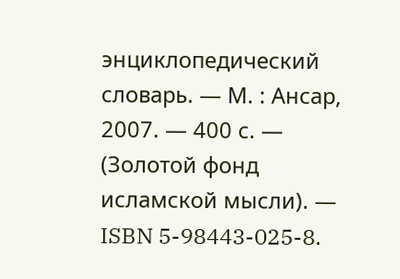энциклопедический словарь. — М. : Ансар, 2007. — 400 с. — (Золотой фонд исламской мысли). — ISBN 5-98443-025-8.